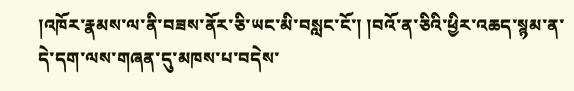།འཁོར་རྣམས་ལ་ནི་བཟས་ནོར་ཅི་ཡང་མི་བསླང་ངོ་། །བའོ་ན་ཅིའི་ཕྱིར་འཆད་སྙམ་ན་དེ་དག་ལས་གཞན་དུ་མཁས་པ་བདེས་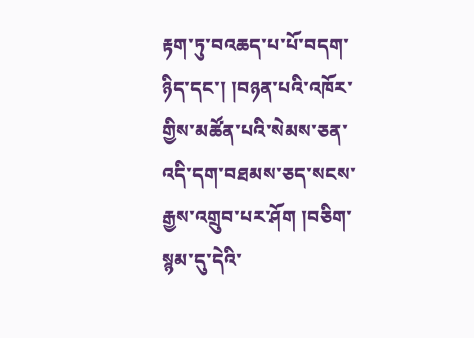རྟག་ཏུ་བའཆད་པ་པོ་བདག་ཉིད་དང་། །བཉན་པའི་འཁོར་གྱིས་མཚོན་པའི་སེམས་ཅན་འདི་དག་བཐམས་ཅད་སངས་རྒྱས་འགྲུབ་པར་ཤོག །བཅིག་སྙམ་དུ་དེའི་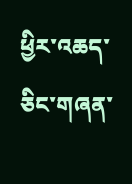ཕྱིར་འཆད་ཅིང་གཞན་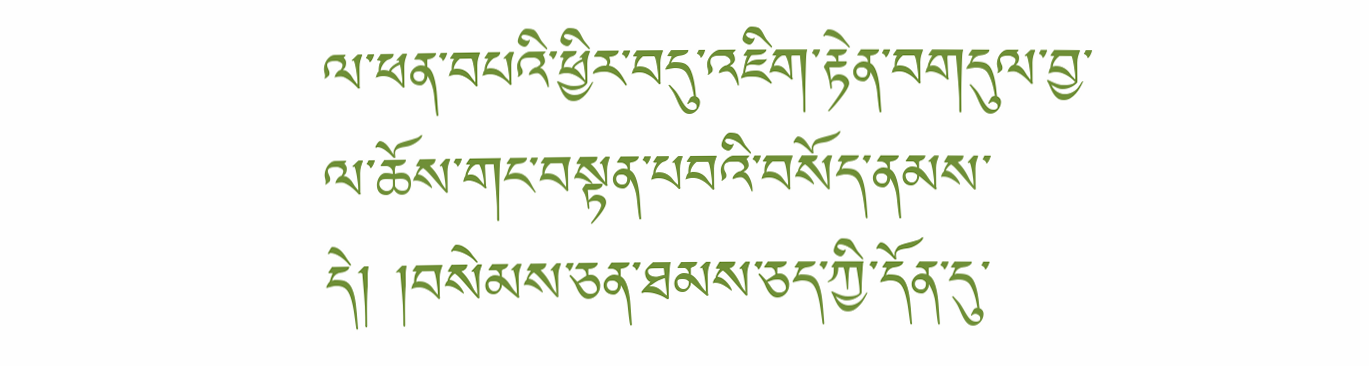ལ་ཕན་བཔའི་ཕྱིར་བདུ་འཇིག་རྟེན་བགདུལ་བྱ་ལ་ཆོས་གང་བསྟན་པབའི་བསོད་ནམས་དེ། །བསེམས་ཅན་ཐམས་ཅད་ཀྱི་དོན་དུ་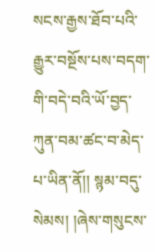སངས་རྒྱས་ཐོབ་པའི་རྒྱུར་བསྔོས་པས་བདག་གི་བདེ་བའི་ཡོ་བྱད་ཀུན་བམ་ཚང་བ་མེད་པ་ཡིན་ནོ།། སྙམ་བདུ་སེམས། །ཞེས་གསུངས་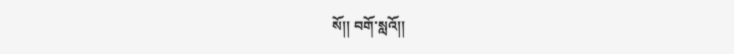སོ།། བགོ་སླའོ།།